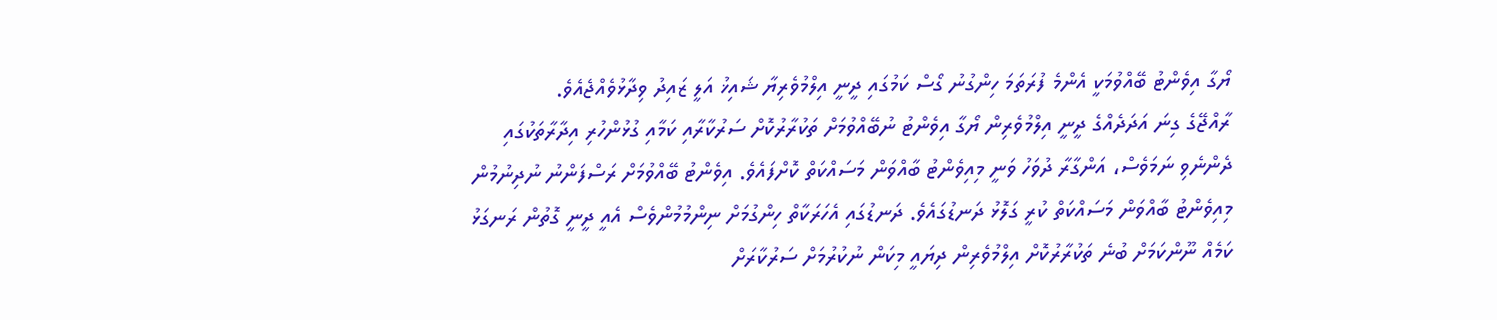ޔޯގާ އިވެންޓު ބޭއްވުމަކީ އެންމެ ފުރަތަމަ ހިންގުނު ގޯސް ކަމުގައި ދީނީ އިލްމުވެރިޔާ ޝައިޚު އަލީ ޒައިދު ވިދާޅުވެއްޖެއެވެ.
ރާއްޖޭގެ ގިނަ އަދަދެއްގެ ދީނީ އިލްމުވެރިން ޔޯގާ އިވެންޓު ނުބޭއްވުމަށް ތަކުރާރުކޮށް ސަރުކާރާއި ކަމާއި ގުޅުންހުރި އިދާރާތަކުގައި ދެންނެވި ނަމަވެސް، އަންގާރާ ދުވަހު ވަނީ މިއިވެންޓު ބާއްވަން މަސައްކަތް ކޮށްފައެވެ. އިވެންޓު ބޭއްވުމަށް ރަސްފަންނު ނުދިނުމުން މިއިވެންޓު ބާއްވަން މަސައްކަތް ކުރީ ގަލޮޅު ދަނޑުގައެވެ. ދަނޑުގައި އެހަރަކާތް ހިންގުމަށް ނިންމުމުންވެސް އެއީ ދީނީ ގޮތުން ރަނގަޅު ކަމެއް ނޫންކަމަށް ބުނެ ތަކުރާރުކޮށް އިލްމުވެރިން ދިޔައީ މިކަން ނުކުރުމަށް ސަރުކާރަށް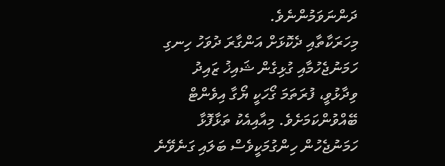ދަންނަވަމުންނެވެ.
މިހަރަކާތާއި ދެކޮޅަށް އަންގާރަ ދުވަހު ހިނގި ހަމަނުޖެހުމާއި ގުޅިގެން ޝައިޚު ޒައިދު ވިދާޅުވީ، ފުރަތަމަ ގޯހަކީ ޔޯގާ އިވެންޓް ބޭއްވުންކަމަށެވެ. މިއާއިއެކު ތަޅާފޮޅާ ހަމަނުޖެހުން ހިންގުމަކީވެސް ބަލައި ގަނެވޭނެ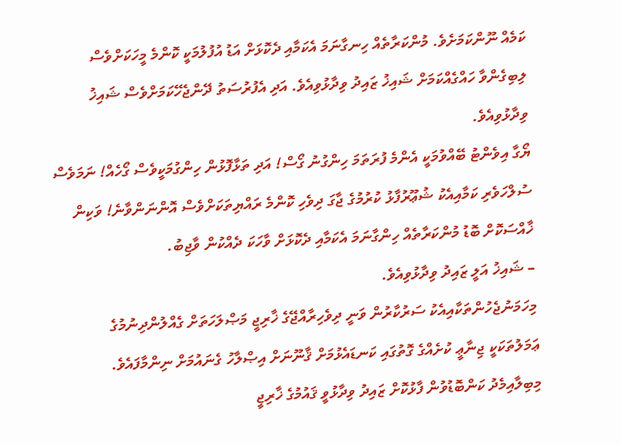ކަމެއް ނޫންކަމަށެވެ. މުންކަރާތެއް ހިނގާނަމަ އެކަމާއި ދެކޮޅަށް އަޑު އުފުލުމަކީ ކޮންމެ މީހަކަށްވެސް ލިބިގެންވާ ހައްގެއްކަމަށް ޝައިޚު ޒައިދު ވިދާޅުވިއެވެ. އަދި އެފުރުސަތު ދޭންޖެހޭކަމަށްވެސް ޝައިޚު ވިދާޅުވިއެވެ.
ޔޯގާ އިވެންޓު ބޭއްވުމަކީ އެންމެ ފުރަތަމަ ހިންގުނު ގޯސް! އަދި ތަޅާފޮޅުން ހިންގުމަކީވެސް ގޯހެއް! ނަމަވެސް ސުލްހަވެރި ކަމާއިއެކު ޝުޢޫރުފާޅު ކުރުމުގެ ޖާގަ ދިވެހި ކޮންމެ ރައްޔިތަކަށްވެސް އޮންނަންވާނެ! ވަކިން ޚާއްސަކޮށް ބޮޑު މުންކަރާތެއް ހިންގާނަމަ އެކަމާއި ދެކޮޅަށް ވާހަކަ ދެއްކުން ވާޖިބު.
– ޝައިޚު އަލީ ޒައިދު ވިދާޅުވިއެވެ.
މިހަމަނުޖެހުންތަކާއިއެކު ސަރުކާރުން ވަނީ ދިވެހިރާއްޖޭގެ ޚާރިޖީ މަޞްލަހަތަށް ގެއްލުންދިނުމުގެ ޢަމަލުތަކަކީ ޖިނާޢީ ކުށެއްގެ ގޮތުގައި ކަނޑައެޅުމަށް ޤާނޫނަށް އިޞްލާހު ގެނައުމަށް ނިންމާފައެވެ. މިބިލާއިމެދު ކަންބޮޑުވުން ފާޅުކޮށް ޒައިދު ވިދާޅުވީ ޤައުމުގެ ޚާރިޖީ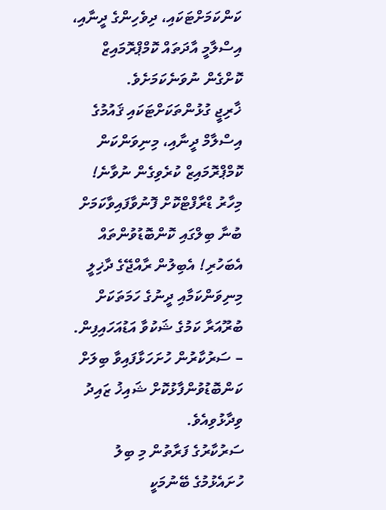ކަންކަމަށްޓަކައި، ދިވެހިންގެ ދީނާއި، އިސްލާމީ އާދަތައް ކޮމްޕްރޮމައިޒް ކޮށްގެން ނުވަނެކަމަށެވެ.
ޚާރިޖީ ގުޅުންތަކަށްޓަކައި ޤައުމުގެ އިސްލާމް ދީނާއި، މިނިވަންކަން ކޮމްޕްރޮމައިޒް ކުރެވިގެން ނުވާނެ! މިހާރު ޑްރާފްޓްކޮށް ފޮނުވާފައިވާކަމަށް ބުނާ ބިލްގައި ކޮންބޮޑުވުންތައް އެބަހުރި! އެބިލުން ރާއްޖޭގެ ދާޚިލީ މިނިވަންކަމާއި ދީނުގެ ހަމަތަކަށް ބުރޫއަރާ ކަމުގެ ޝަކުވާ އަޑުއަހައިފިން.
– ސަރުކާރުން ހުށަހަޅާފައިވާ ބިލަށް ކަންބޮޑުވުންފާޅުކޮށް ޝައިޚު ޒައިދު ވިދާޅުވިއެވެ.
ސަރުކާރުގެ ފަރާތުން މި ބިލު ހުށައެޅުމުގެ ބޭނުމަކީ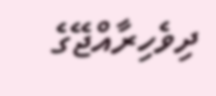ދިވެހިރާއްޖޭގެ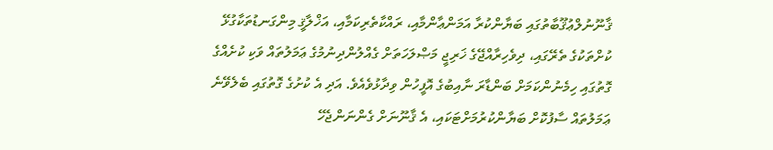ޤާނޫނުލްޢުޤޫބާތުގައި ބަޔާންކުރާ އަމަންޢާންމާއި، ރައްކާތެރިކަމާއި، އަޚްލާޤީ މިންގަނޑުތަކާގުޅޭ ކުށްތަކުގެ ތެރޭގައި، ދިވެހިރާއްޖޭގެ ޚަރިޖީ މަޞްލަހަތަށް ގެއްލުންދިނުމުގެ ޢަމަލުތައް ވަކި ކުށެއްގެ ގޮތުގައި ހިމެނުންކަމަށް ބަންޑާރަ ނާއިބުގެ އޮފީހުން ވިދާޅުވެއެވެ. އަދި އެ ކުށުގެ ގޮތުގައި ބެލެވޭނެ ޢަމަލުތައް ސާފުކޮށް ބަޔާންކުރުމަށްޓަކައި، އެ ޤާނޫނަށް ގެންނަންޖެހޭ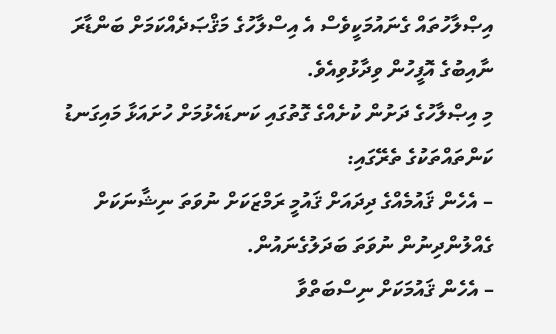އިޞްލާހުތައް ގެނައުމަކީވެސް އެ އިސްލާހުގެ މަޤްޞަދެއްކަމަށް ބަންޑާރަ ނާއިބުގެ އޮފީހުން ވިދާޅުވިއެވެ.
މި އިޞްލާހުގެ ދަށުން ކުށެއްގެ ގޮތުގައި ކަނޑައެޅުމަށް ހުށައަޅާ މައިގަނޑު ކަންތައްތަކުގެ ތެރޭގައި:
– އެހެން ޤައުމެއްގެ ދިދައަށް ޤައުމީ ރަމްޒަކަށް ނުވަތަ ނިޝާނަކަށް ގެއްލުންދިނުން ނުވަތަ ބަދަލުގެނައުން.
– އެހެން ޤައުމަކަށް ނިސްބަތްވާ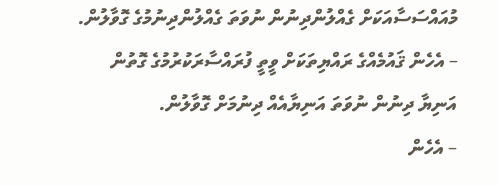މުއައްސަސާއަކަށް ގެއްލުންދިނުން ނުވަތަ ގެއްލުންދިނުމުގެ ގޮވާލުން.
– އެހެން ޤައުމެއްގެ ރައްޔިތަކަށް ވީތީ ފުރައްސާރަކުރުމުގެ ގޮތުން އަނިޔާ ދިނުން ނުވަތަ އަނިޔާއެއް ދިނުމަށް ގޮވާލުން.
– އެހެން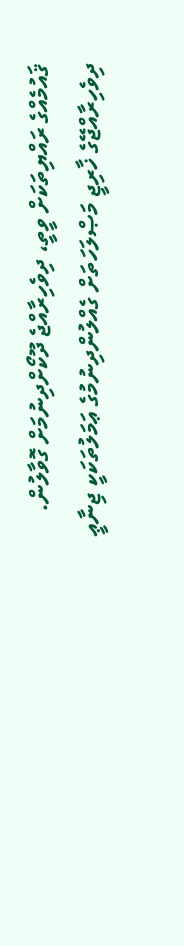ޤައުމެއްގެ ރައްޔިތަކަށް ވީތީ، ދިވެހިރާއްޖެ ދޫކޯށްދިނުމަށް ގޮވާލުން.
ދިވެހިރާއްޖޭގެ ޚާރިޖީ މަޞްލަހަތަށް ގެއްލުންދިނުމުގެ ޢަމަލުތަކަކީ ޖިނާޢީ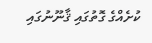ކުށެއްގެ ގޮތުގައި ޤާނޫނުގައި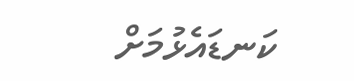ކަނޑައެޅުމަށް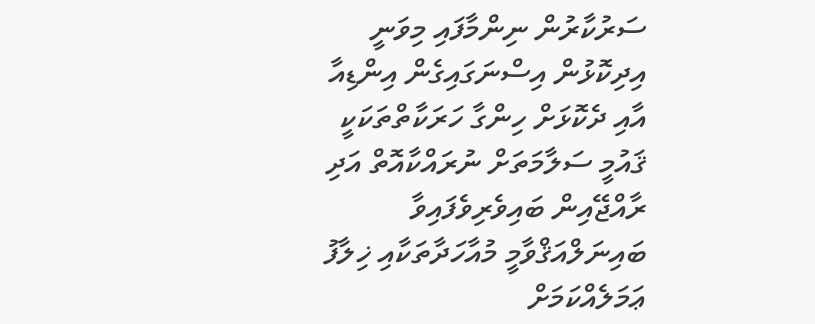ސަރުކާރުން ނިންމާފައި މިވަނީ އިދިކޮޅުން އިސްނަގައިގެން އިންޑިއާ އާއި ދެކޮޅަށް ހިންގާ ހަރަކާތްތަކަކީ ޤައުމީ ސަލާމަތަށް ނުރައްކާއޮތް އަދި ރާއްޖޭއިން ބައިވެރިވެފައިވާ ބައިނަލްއަޤްވާމީ މުއާހަދާތަކާއި ޚިލާފު ޢަމަލެއްކަމަށް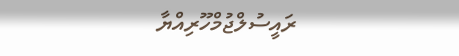ރައީސުލްޖުމްހޫރިއްޔާ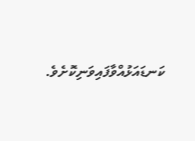ކަނޑައަޅުއްވާފައިވަނިކޮށެވެ.